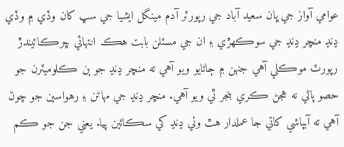عوامي آواز جي ڀان سعيد آباد جي رپورٽر آدم مينگل ايشيا جي سڀ کان وڏي ۾ وڏي ڍنڍ منڇر ڍنڍ جي سوڪهڙي ۽ ان جي مسئلن بابت هڪ انتهائي ڇرڪائيندڙ رپورٽ موڪلي آهي جنهن ۾ ڄاڻايو ويو آهي ته منڇر ڍنڍ جو ٻن ڪلوميٽرن جو حصو پاڻي نه هجڻ ڪري بنجر ٿي ويو آهي. منڇر ڍنڍ جي مهاڻن ۽ رهواسين جو چوڻ آهي ته آبپاشي کاتي جا عملدار هٿ وٺي ڍنڍ کي سڪائين پيا. يعني جن جو ڪم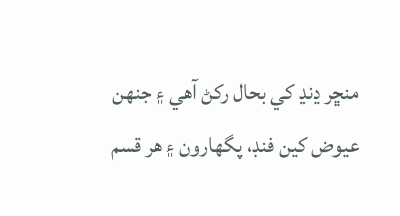منڇر ڍنڍ کي بحال رکڻ آهي ۽ جنهن عيوض کين فنڊ، پگهارون ۽ هر قسم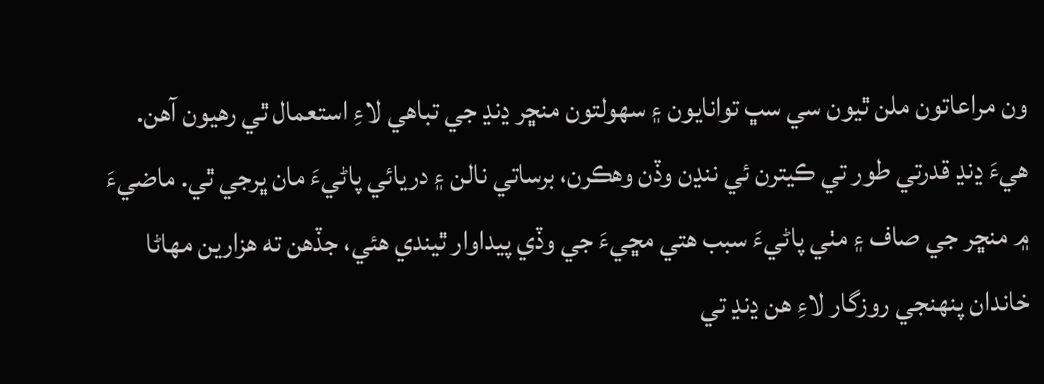ون مراعاتون ملن ٿيون سي سڀ توانايون ۽ سهولتون منڇر ڍنڍ جي تباهي لاءِ استعمال ٿي رهيون آهن.
هيءَ ڍنڍ قدرتي طور تي ڪيترن ئي ننڍن وڏن وهڪرن، برساتي نالن ۽ دريائي پاڻيءَ مان ڀرجي ٿي. ماضيءَ ۾ منڇر جي صاف ۽ مٺي پاڻيءَ سبب هتي مڇيءَ جي وڏي پيداوار ٿيندي هئي، جڏهن ته هزارين مهاڻا خاندان پنهنجي روزگار لاءِ هن ڍنڍ تي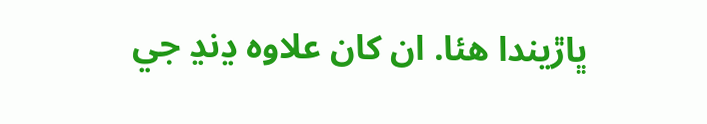ڀاڙيندا هئا. ان کان علاوه ڍنڍ جي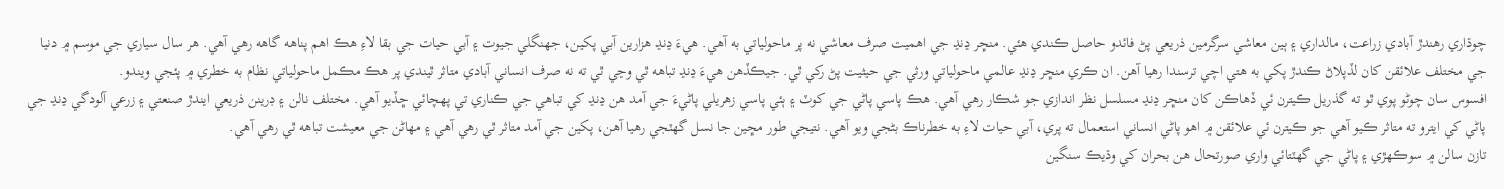چوڌاري رهندڙ آبادي زراعت، مالداري ۽ ٻين معاشي سرگرمين ذريعي پڻ فائدو حاصل ڪندي هئي. منڇر ڍنڍ جي اهميت صرف معاشي نه پر ماحولياتي به آهي. هيءَ ڍنڍ هزارين آبي پکين، جهنگلي جيوت ۽ آبي حيات جي بقا لاءِ هڪ اهم پناهه گاهه رهي آهي. هر سال سياري جي موسم ۾ دنيا جي مختلف علائقن کان لڏپلاڻ ڪندڙ پکي به هتي اچي ترسندا رهيا آهن. ان ڪري منڇر ڍنڍ عالمي ماحولياتي ورثي جي حيثيت پڻ رکي ٿي. جيڪڏهن هيءَ ڍنڍ تباهه ٿي وڃي ٿي ته نه صرف انساني آبادي متاثر ٿيندي پر هڪ مڪمل ماحولياتي نظام به خطري ۾ پئجي ويندو.
افسوس سان چوڻو پوي ٿو ته گذريل ڪيترن ئي ڏهاڪن کان منڇر ڍنڍ مسلسل نظر اندازي جو شڪار رهي آهي. هڪ پاسي پاڻي جي کوٽ ۽ ٻئي پاسي زهريلي پاڻيءَ جي آمد هن ڍنڍ کي تباهي جي ڪناري تي پهچائي ڇڏيو آهي. مختلف نالن ۽ ڊرينن ذريعي ايندڙ صنعتي ۽ زرعي آلودگي ڍنڍ جي پاڻي کي ايترو ته متاثر ڪيو آهي جو ڪيترن ئي علائقن ۾ اهو پاڻي انساني استعمال ته پري، آبي حيات لاءِ به خطرناڪ بڻجي ويو آهي. نتيجي طور مڇين جا نسل گهٽجي رهيا آهن، پکين جي آمد متاثر ٿي رهي آهي ۽ مهاڻن جي معيشت تباهه ٿي رهي آهي.
تازن سالن ۾ سوڪهڙي ۽ پاڻي جي گهٽتائي واري صورتحال هن بحران کي وڌيڪ سنگين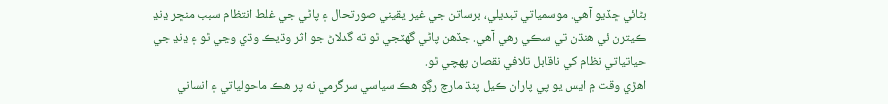بڻائي ڇڏيو آهي. موسمياتي تبديلي، برساتن جي غير يقيني صورتحال ۽ پاڻي جي غلط انتظام سبب منڇر ڍنڍ ڪيترن ئي هنڌن تي سڪي رهي آهي. جڏهن پاڻي گهٽجي ٿو ته گدلاڻ جو اثر وڌيڪ وڌي وڃي ٿو ۽ ڍنڍ جي حياتياتي نظام کي ناقابل تلافي نقصان پهچي ٿو.
اهڙي وقت ۾ ايس يو پي پاران ڪيل پنڌ مارچ رڳو هڪ سياسي سرگرمي نه پر هڪ ماحولياتي ۽ انساني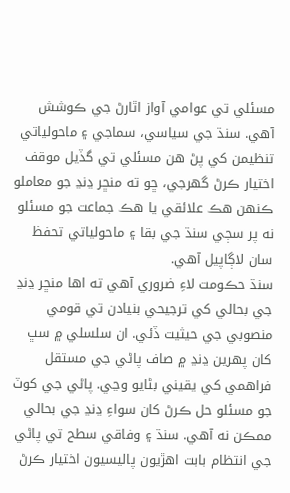مسئلي تي عوامي آواز اٿارڻ جي ڪوشش آهي. سنڌ جي سياسي، سماجي ۽ ماحولياتي تنظيمن کي پڻ هن مسئلي تي گڏيل موقف اختيار ڪرڻ گهرجي، ڇو ته منڇر ڍنڍ جو معاملو ڪنهن هڪ علائقي يا هڪ جماعت جو مسئلو نه پر سڄي سنڌ جي بقا ۽ ماحولياتي تحفظ سان لاڳاپيل آهي.
سنڌ حڪومت لاءِ ضروري آهي ته اها منڇر ڍنڍ جي بحالي کي ترجيحي بنيادن تي قومي منصوبي جي حيثيت ڏئي. ان سلسلي ۾ سڀ کان پهرين ڍنڍ ۾ صاف پاڻي جي مستقل فراهمي کي يقيني بڻايو وڃي. پاڻي جي کوٽ جو مسئلو حل ڪرڻ کان سواءِ ڍنڍ جي بحالي ممڪن نه آهي. سنڌ ۽ وفاقي سطح تي پاڻي جي انتظام بابت اهڙيون پاليسيون اختيار ڪرڻ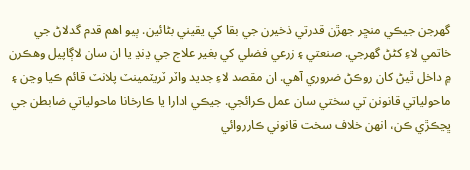گهرجن جيڪي منڇر جهڙن قدرتي ذخيرن جي بقا کي يقيني بڻائين. ٻيو اهم قدم گدلاڻ جي خاتمي لاءِ کڻڻ گهرجي. صنعتي ۽ زرعي فضلي کي بغير علاج جي ڍنڍ يا ان سان لاڳاپيل وهڪرن ۾ داخل ٿيڻ کان روڪڻ ضروري آهي. ان مقصد لاءِ جديد واٽر ٽريٽمينٽ پلانٽ قائم ڪيا وڃن ۽ ماحولياتي قانونن تي سختي سان عمل ڪرائجي. جيڪي ادارا يا ڪارخانا ماحولياتي ضابطن جي ڀڃڪڙي ڪن، انهن خلاف سخت قانوني ڪارروائي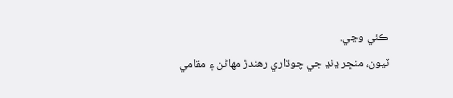ڪئي وڃي.
ٽيون، منڇر ڍنڍ جي چوڌاري رهندڙ مهاڻن ۽ مقامي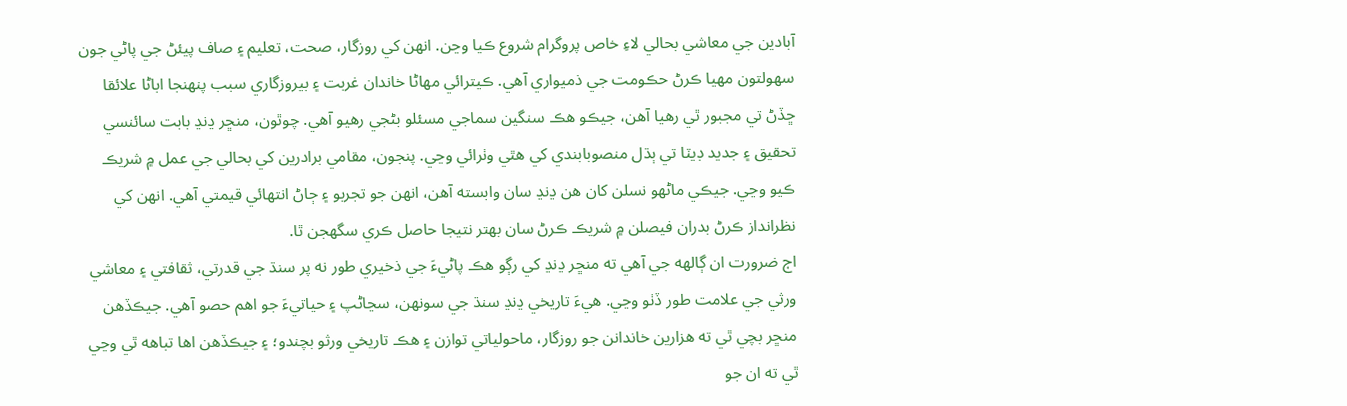آبادين جي معاشي بحالي لاءِ خاص پروگرام شروع ڪيا وڃن. انهن کي روزگار، صحت، تعليم ۽ صاف پيئڻ جي پاڻي جون سهولتون مهيا ڪرڻ حڪومت جي ذميواري آهي. ڪيترائي مهاڻا خاندان غربت ۽ بيروزگاري سبب پنهنجا اباڻا علائقا ڇڏڻ تي مجبور ٿي رهيا آهن، جيڪو هڪ سنگين سماجي مسئلو بڻجي رهيو آهي. چوٿون، منڇر ڍنڍ بابت سائنسي تحقيق ۽ جديد ڊيٽا تي ٻڌل منصوبابندي کي هٿي وٺرائي وڃي. پنجون، مقامي برادرين کي بحالي جي عمل ۾ شريڪ ڪيو وڃي. جيڪي ماڻهو نسلن کان هن ڍنڍ سان وابسته آهن، انهن جو تجربو ۽ ڄاڻ انتهائي قيمتي آهي. انهن کي نظرانداز ڪرڻ بدران فيصلن ۾ شريڪ ڪرڻ سان بهتر نتيجا حاصل ڪري سگهجن ٿا.
اڄ ضرورت ان ڳالهه جي آهي ته منڇر ڍنڍ کي رڳو هڪ پاڻيءَ جي ذخيري طور نه پر سنڌ جي قدرتي، ثقافتي ۽ معاشي ورثي جي علامت طور ڏٺو وڃي. هيءَ تاريخي ڍنڍ سنڌ جي سونهن، سڃاڻپ ۽ حياتيءَ جو اهم حصو آهي. جيڪڏهن منڇر بچي ٿي ته هزارين خاندانن جو روزگار، ماحولياتي توازن ۽ هڪ تاريخي ورثو بچندو؛ ۽ جيڪڏهن اها تباهه ٿي وڃي ٿي ته ان جو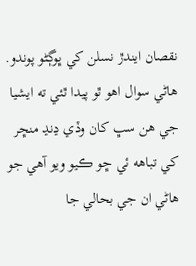نقصان ايندڙ نسلن کي ڀوڳڻو پوندو.
هاڻي سوال اهو ٿو پيدا ٿئي ته ايشيا جي هن سڀ کان وڏي ڍنڍ منڇر کي تباهه ئي ڇو ڪيو ويو آهي جو هاڻي ان جي بحالي جا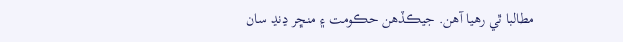مطالبا ٿي رهيا آهن. جيڪڏهن حڪومت ۽ منڇر ڍنڍ سان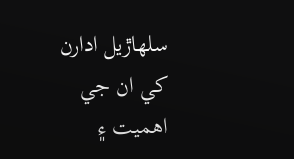سلهاڙيل ادارن کي ان جي اهميت ۽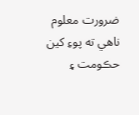ضرورت معلوم ناهي ته پوءِ کين حڪومت ۽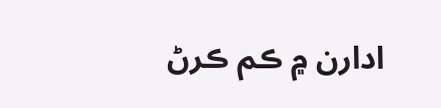ادارن ۾ ڪم ڪرڻ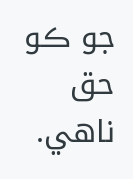جو ڪو حق ناهي.